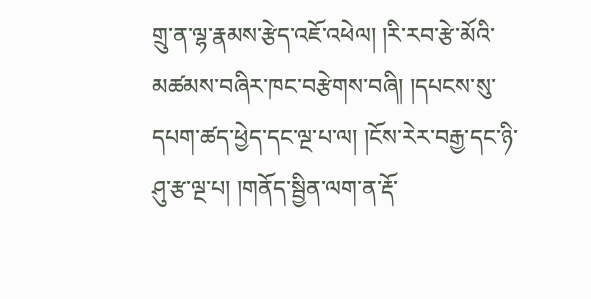གྲུ་ན་ལྷ་རྣམས་རྩེད་འཇོ་འཕེལ། །རི་རབ་རྩེ་མོའི་མཚམས་བཞིར་ཁང་བརྩེགས་བཞི། །དཔངས་སུ་དཔག་ཚད་ཕྱེད་དང་ལྔ་པ་ལ། །ངོས་རེར་བརྒྱ་དང་ཉི་ཤུ་རྩ་ལྔ་པ། །གནོད་སྦྱིན་ལག་ན་རྡོ་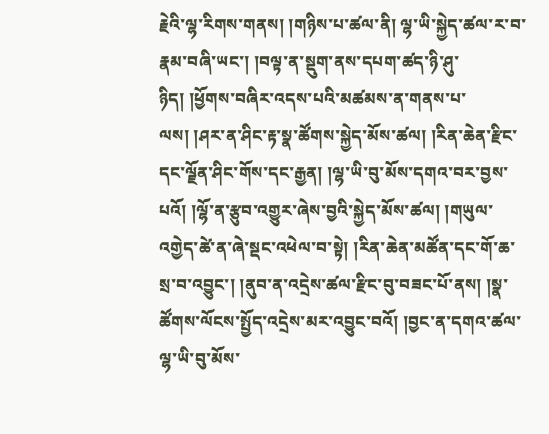རྗེའི་ལྷ་རིགས་གནས། །གཉིས་པ་ཚལ་ནི། ལྷ་ཡི་སྐྱེད་ཚལ་ར་བ་རྣམ་བཞི་ཡང་། །བལྟ་ན་སྡུག་ནས་དཔག་ཚད་ཉི་ཤུ་ཉིད། །ཕྱོགས་བཞིར་འདས་པའི་མཚམས་ན་གནས་པ་ལས། །ཤར་ན་ཤིང་རྟ་སྣ་ཚོགས་སྐྱེད་མོས་ཚལ། །རིན་ཆེན་རྫིང་དང་ལྗོན་ཤིང་གོས་དང་རྒྱན། །ལྷ་ཡི་བུ་མོས་དགའ་བར་བྱས་པའོ། །ལྷོ་ན་རྩུབ་འགྱུར་ཞེས་བྱའི་སྐྱེད་མོས་ཚལ། །གཡུལ་འགྱེད་ཚེ་ན་ཞེ་སྡང་འཕེལ་བ་སྟེ། །རིན་ཆེན་མཚོན་དང་གོ་ཆ་སྲ་བ་འབྱུང་། །ནུབ་ན་འདྲེས་ཚལ་རྫིང་བུ་བཟང་པོ་ནས། །སྣ་ཚོགས་ལོངས་སྤྱོད་འདྲེས་མར་འབྱུང་བའོ། །བྱང་ན་དགའ་ཚལ་ལྷ་ཡི་བུ་མོས་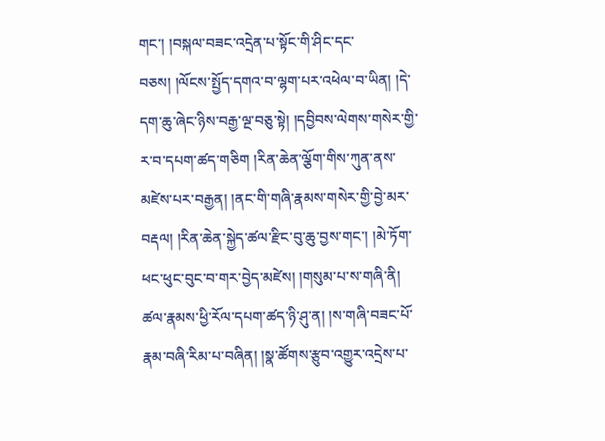གང་། །བསྐལ་བཟང་འདྲེན་པ་སྟོང་གི་ཤིང་དང་བཅས། །ལོངས་སྤྱོད་དགའ་བ་ལྷག་པར་འཕེལ་བ་ཡིན། །དེ་དག་ཆུ་ཞེང་ཉིས་བརྒྱ་ལྔ་བཅུ་སྟེ། །དབྱིབས་ལེགས་གསེར་གྱི་ར་བ་དཔག་ཚད་གཅིག །རིན་ཆེན་ལྕོག་གིས་ཀུན་ནས་མཛེས་པར་བརྒྱན། །ནང་གི་གཞི་རྣམས་གསེར་གྱི་བྱེ་མར་བརྡལ། །རིན་ཆེན་སྐྱེད་ཚལ་རྫིང་བུ་ཆུ་བྱས་གང་། །མེ་ཏོག་ཕང་ཕུང་བུང་བ་གར་བྱེད་མཛེས། །གསུམ་པ་ས་གཞི་ནི། ཚལ་རྣམས་ཕྱི་རོལ་དཔག་ཚད་ཉི་ཤུ་ན། །ས་གཞི་བཟང་པོ་རྣམ་བཞི་རིམ་པ་བཞིན། །སྣ་ཚོགས་རྩུབ་འགྱུར་འདྲེས་པ་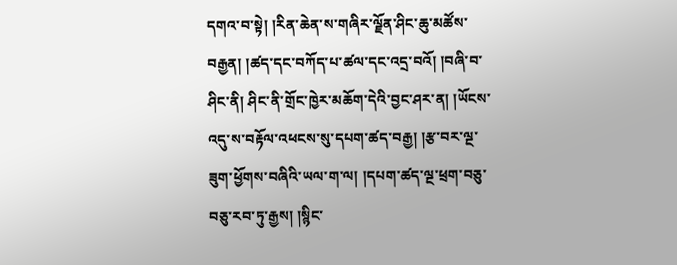དགའ་བ་སྟེ། །རིན་ཆེན་ས་གཞིར་ལྗོན་ཤིང་ཆུ་མཚོས་བརྒྱན། །ཚད་དང་བཀོད་པ་ཚལ་དང་འདྲ་བའོ། །བཞི་བ་ཤིང་ནི། ཤིང་ནི་གྲོང་ཁྱེར་མཆོག་དེའི་བྱང་ཤར་ན། །ཡོངས་འདུ་ས་བརྟོལ་འཕངས་སུ་དཔག་ཚད་བརྒྱ། །རྩ་བར་ལྔ་ཟུག་ཕྱོགས་བཞིའི་ཡལ་ག་ལ། །དཔག་ཚད་ལྔ་ཕྲག་བཅུ་བཅུ་རབ་ཏུ་རྒྱས། །སྙིང་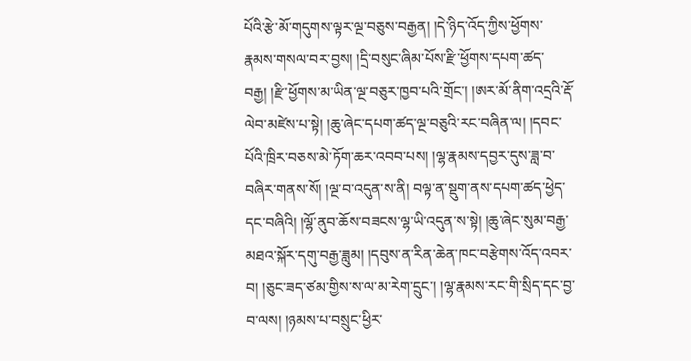པོའི་རྩེ་མོ་གདུགས་ལྟར་ལྔ་བཅུས་བརྒྱན། །དེ་ཉིད་འོད་ཀྱིས་ཕྱོགས་རྣམས་གསལ་བར་བྱས། །དྲི་བསུང་ཞིམ་པོས་རྫི་ཕྱོགས་དཔག་ཚད་བརྒྱ། །རྫི་ཕྱོགས་མ་ཡིན་ལྔ་བཅུར་ཁྱབ་པའི་གྲོང་། །ཨར་མོ་ནིག་འདྲའི་རྡོ་ལེབ་མཛེས་པ་སྟེ། །ཆུ་ཞེང་དཔག་ཚད་ལྔ་བཅུའི་རང་བཞིན་ལ། །དབང་པོའི་ཁྲིར་བཅས་མེ་ཏོག་ཆར་འབབ་པས། །ལྷ་རྣམས་དབྱར་དུས་ཟླ་བ་བཞིར་གནས་སོ། །ལྔ་བ་འདུན་ས་ནི། བལྟ་ན་སྡུག་ནས་དཔག་ཚད་ཕྱེད་དང་བཞིའི། །ལྷོ་ནུབ་ཆོས་བཟངས་ལྷ་ཡི་འདུན་ས་སྟེ། །ཆུ་ཞེང་སུམ་བརྒྱ་མཐའ་སྐོར་དགུ་བརྒྱ་ཟླུམ། །དབུས་ན་རིན་ཆེན་ཁང་བརྩེགས་འོད་འབར་བ། །ཅུང་ཟད་ཙམ་གྱིས་ས་ལ་མ་རེག་དྲུང་། །ལྷ་རྣམས་རང་གི་སྲིད་དང་བྱ་བ་ལས། །ཉམས་པ་བསྲུང་ཕྱིར་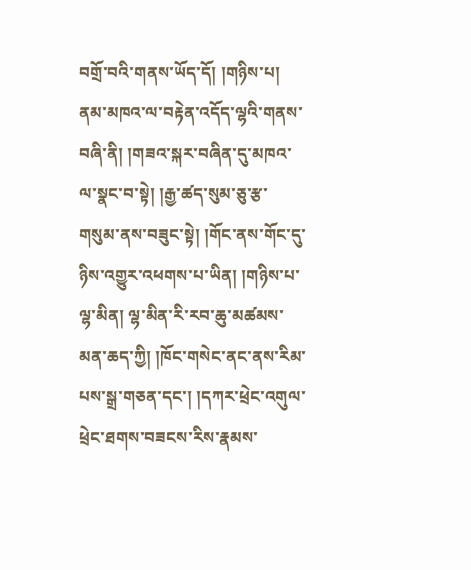བགྲོ་བའི་གནས་ཡོད་དོ། །གཉིས་པ། ནམ་མཁའ་ལ་བརྟེན་འདོད་ལྷའི་གནས་བཞི་ནི། །གཟའ་སྐར་བཞིན་དུ་མཁའ་ལ་སྣང་བ་སྟེ། །རྒྱ་ཚད་སུམ་ཅུ་རྩ་གསུམ་ནས་བཟུང་སྟེ། །གོང་ནས་གོང་དུ་ཉིས་འགྱུར་འཕགས་པ་ཡིན། །གཉིས་པ་ལྷ་མིན། ལྷ་མིན་རི་རབ་ཆུ་མཚམས་མན་ཆད་ཀྱི། །ཁོང་གསེང་ནང་ནས་རིམ་པས་སྒྲ་གཅན་དང་། །དཀར་ཕྲེང་འགུལ་ཕྲེང་ཐགས་བཟངས་རིས་རྣམས་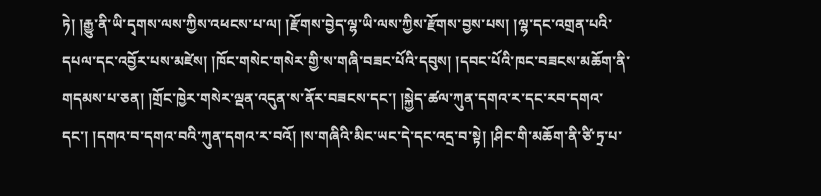ཏེ། །རྒྱུ་ནི་ཡི་དྭགས་ལས་ཀྱིས་འཕངས་པ་ལ། །རྫོགས་བྱེད་ལྷ་ཡི་ལས་ཀྱིས་རྫོགས་བྱས་པས། །ལྷ་དང་འགྲན་པའི་དཔལ་དང་འབྱོར་པས་མཛེས། །ཁོང་གསེང་གསེར་གྱི་ས་གཞི་བཟང་པོའི་དབུས། །དབང་པོའི་ཁང་བཟངས་མཆོག་ནི་གདམས་པ་ཅན། །གྲོང་ཁྱེར་གསེར་ལྡན་འདུན་ས་ནོར་བཟངས་དང་། །སྐྱེད་ཚལ་ཀུན་དགའ་ར་དང་རབ་དགའ་དང་། །དགའ་བ་དགའ་བའི་ཀུན་དགའ་ར་བའོ། །ས་གཞིའི་མིང་ཡང་དེ་དང་འདྲ་བ་སྟེ། །ཤིང་གི་མཆོག་ནི་ཙི་ཏྲ་པ་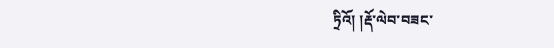ཏྲིའོ། །རྡོ་ལེབ་བཟང་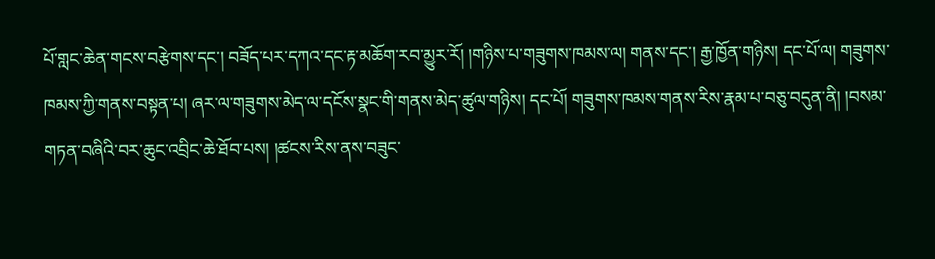པོ་གླང་ཆེན་གངས་བརྩེགས་དང་། བཟོད་པར་དཀའ་དང་རྟ་མཆོག་རབ་མྱུར་རོ། །གཉིས་པ་གཟུགས་ཁམས་ལ། གནས་དང་། རྒྱ་ཁྱོན་གཉིས། དང་པོ་ལ། གཟུགས་ཁམས་ཀྱི་གནས་བསྟན་པ། ཞར་ལ་གཟུགས་མེད་ལ་དངོས་སྣང་གི་གནས་མེད་ཚུལ་གཉིས། དང་པོ། གཟུགས་ཁམས་གནས་རིས་རྣམ་པ་བཅུ་བདུན་ནི། །བསམ་གཏན་བཞིའི་བར་ཆུང་འབྲིང་ཆེ་ཐོབ་པས། །ཚངས་རིས་ནས་བཟུང་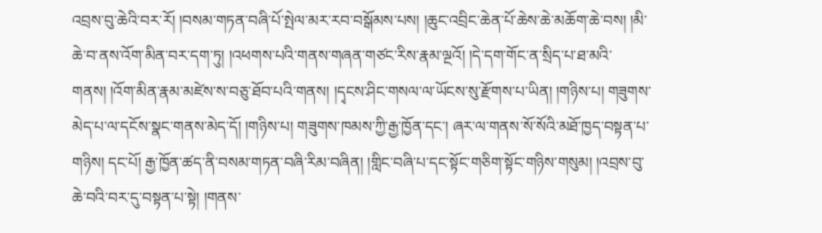འབྲས་བུ་ཆེའི་བར་རོ། །བསམ་གཏན་བཞི་པོ་སྤེལ་མར་རབ་བསྒོམས་པས། །ཆུང་འབྲིང་ཆེན་པོ་ཆེས་ཆེ་མཆོག་ཆེ་བས། །མི་ཆེ་བ་ནས་འོག་མིན་བར་དག་ཏུ། །འཕགས་པའི་གནས་གཞན་གཙང་རིས་རྣམ་ལྔའོ། །དེ་དག་གོང་ན་སྲིད་པ་ཐ་མའི་གནས། །འོག་མིན་རྣམ་མཛེས་ས་བཅུ་ཐོབ་པའི་གནས། །དྭངས་ཤིང་གསལ་ལ་ཡོངས་སུ་རྫོགས་པ་ཡིན། །གཉིས་པ། གཟུགས་མེད་པ་ལ་དངོས་སྣང་གནས་མེད་དོ། །གཉིས་པ། གཟུགས་ཁམས་ཀྱི་རྒྱ་ཁྱོན་དང་། ཞར་ལ་གནས་སོ་སོའི་མཐོ་ཁྱད་བསྟན་པ་གཉིས། དང་པོ། རྒྱ་ཁྱོན་ཚད་ནི་བསམ་གཏན་བཞི་རིམ་བཞིན། །གླིང་བཞི་པ་དང་སྟོང་གཅིག་སྟོང་གཉིས་གསུམ། །འབྲས་བུ་ཆེ་བའི་བར་དུ་བསྟན་པ་སྟེ། །གནས་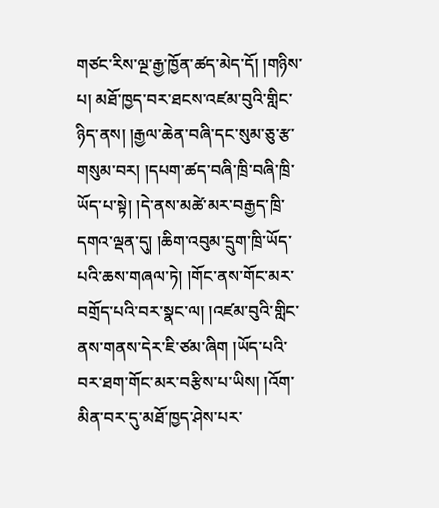གཙང་རིས་ལྔ་རྒྱ་ཁྱོན་ཚད་མེད་དོ། །གཉིས་པ། མཐོ་ཁྱད་བར་ཐངས་འཛམ་བུའི་གླིང་ཉིད་ནས། །རྒྱལ་ཆེན་བཞི་དང་སུམ་ཅུ་རྩ་གསུམ་བར། །དཔག་ཚད་བཞི་ཁྲི་བཞི་ཁྲི་ཡོད་པ་སྟེ། །དེ་ནས་མཚེ་མར་བརྒྱད་ཁྲི་དགའ་ལྡན་དུ། །ཆིག་འབུམ་དྲུག་ཁྲི་ཡོད་པའི་ཆས་གཞལ་ཏེ། །གོང་ནས་གོང་མར་བགྲོད་པའི་བར་སྣང་ལ། །འཛམ་བུའི་གླིང་ནས་གནས་དེར་ཇི་ཙམ་ཞིག །ཡོད་པའི་བར་ཐག་གོང་མར་བརྩིས་པ་ཡིས། །འོག་མིན་བར་དུ་མཐོ་ཁྱད་ཤེས་པར་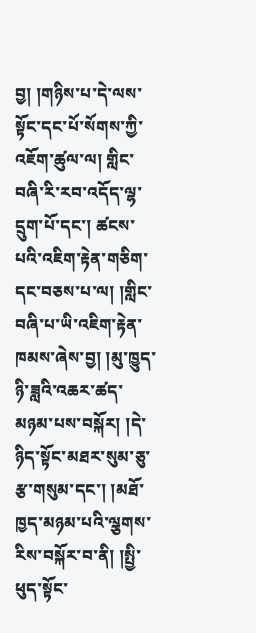བྱ། །གཉིས་པ་དེ་ལས་སྟོང་དང་པོ་སོགས་ཀྱི་འཇོག་ཚུལ་ལ། གླིང་བཞི་རི་རབ་འདོད་ལྷ་དྲུག་པོ་དང་། ཚངས་པའི་འཇིག་རྟེན་གཅིག་དང་བཅས་པ་ལ། །གླིང་བཞི་པ་ཡི་འཇིག་རྟེན་ཁམས་ཞེས་བྱ། །མུ་ཁྱུད་ཉི་ཟླའི་འཆར་ཚད་མཉམ་པས་བསྐོར། །དེ་ཉིད་སྟོང་མཐར་སུམ་ཅུ་རྩ་གསུམ་དང་། །མཐོ་ཁྱད་མཉམ་པའི་ལྕགས་རིས་བསྐོར་བ་ནི། །སྤྱི་ཕུད་སྟོང་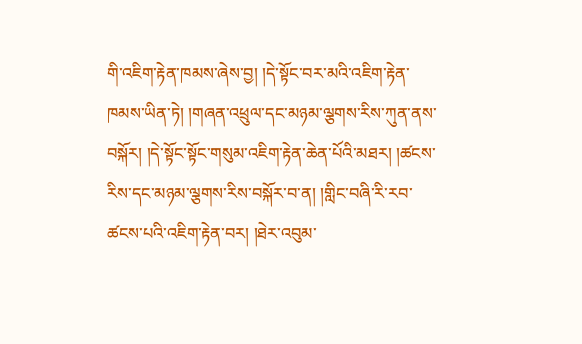གི་འཇིག་རྟེན་ཁམས་ཞེས་བྱ། །དེ་སྟོང་བར་མའི་འཇིག་རྟེན་ཁམས་ཡིན་ཏེ། །གཞན་འཕྲུལ་དང་མཉམ་ལྕགས་རིས་ཀུན་ནས་བསྐོར། །དེ་སྟོང་སྟོང་གསུམ་འཇིག་རྟེན་ཆེན་པོའི་མཐར། །ཚངས་རིས་དང་མཉམ་ལྕགས་རིས་བསྐོར་བ་ན། །གླིང་བཞི་རི་རབ་ཚངས་པའི་འཇིག་རྟེན་བར། །ཐེར་འབུམ་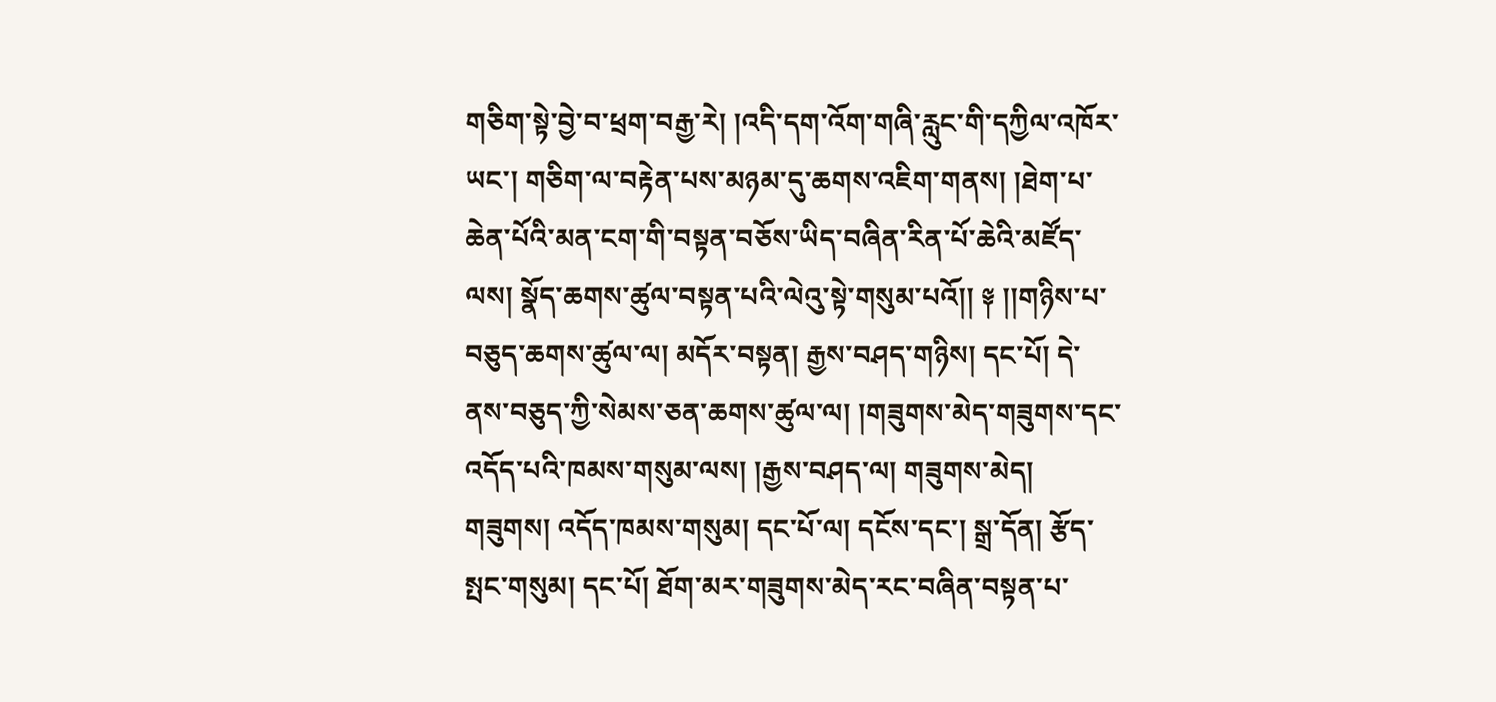གཅིག་སྟེ་བྱེ་བ་ཕྲག་བརྒྱ་རེ། །འདི་དག་འོག་གཞི་རླུང་གི་དཀྱིལ་འཁོར་ཡང་། གཅིག་ལ་བརྟེན་པས་མཉམ་དུ་ཆགས་འཇིག་གནས། །ཐེག་པ་ཆེན་པོའི་མན་ངག་གི་བསྟན་བཅོས་ཡིད་བཞིན་རིན་པོ་ཆེའི་མཛོད་ལས། སྣོད་ཆགས་ཚུལ་བསྟན་པའི་ལེའུ་སྟེ་གསུམ་པའོ།། ༈ །།གཉིས་པ་བཅུད་ཆགས་ཚུལ་ལ། མདོར་བསྟན། རྒྱས་བཤད་གཉིས། དང་པོ། དེ་ནས་བཅུད་ཀྱི་སེམས་ཅན་ཆགས་ཚུལ་ལ། །གཟུགས་མེད་གཟུགས་དང་འདོད་པའི་ཁམས་གསུམ་ལས། །རྒྱས་བཤད་ལ། གཟུགས་མེད། གཟུགས། འདོད་ཁམས་གསུམ། དང་པོ་ལ། དངོས་དང་། སྒྲ་དོན། རྩོད་སྤང་གསུམ། དང་པོ། ཐོག་མར་གཟུགས་མེད་རང་བཞིན་བསྟན་པ་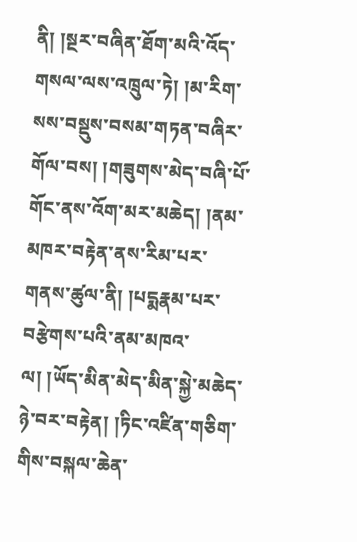ནི། །སྔར་བཞིན་ཐོག་མའི་འོད་གསལ་ལས་འཁྲུལ་ཏེ། །མ་རིག་སས་བསྡུས་བསམ་གཏན་བཞིར་གོལ་བས། །གཟུགས་མེད་བཞི་པོ་གོང་ནས་འོག་མར་མཆེད། །ནམ་མཁར་བརྟེན་ནས་རིམ་པར་གནས་ཚུལ་ནི། །པདྨརྣམ་པར་བརྩེགས་པའི་ནམ་མཁའ་ལ། །ཡོད་མིན་མེད་མིན་སྐྱེ་མཆེད་ཉེ་བར་བརྟེན། །ཏིང་འཛིན་གཅིག་གིས་བསྐལ་ཆེན་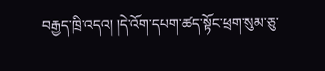བརྒྱད་ཁྲི་འདའ། །དེ་འོག་དཔག་ཚད་སྟོང་ཕྲག་སུམ་ཅུ་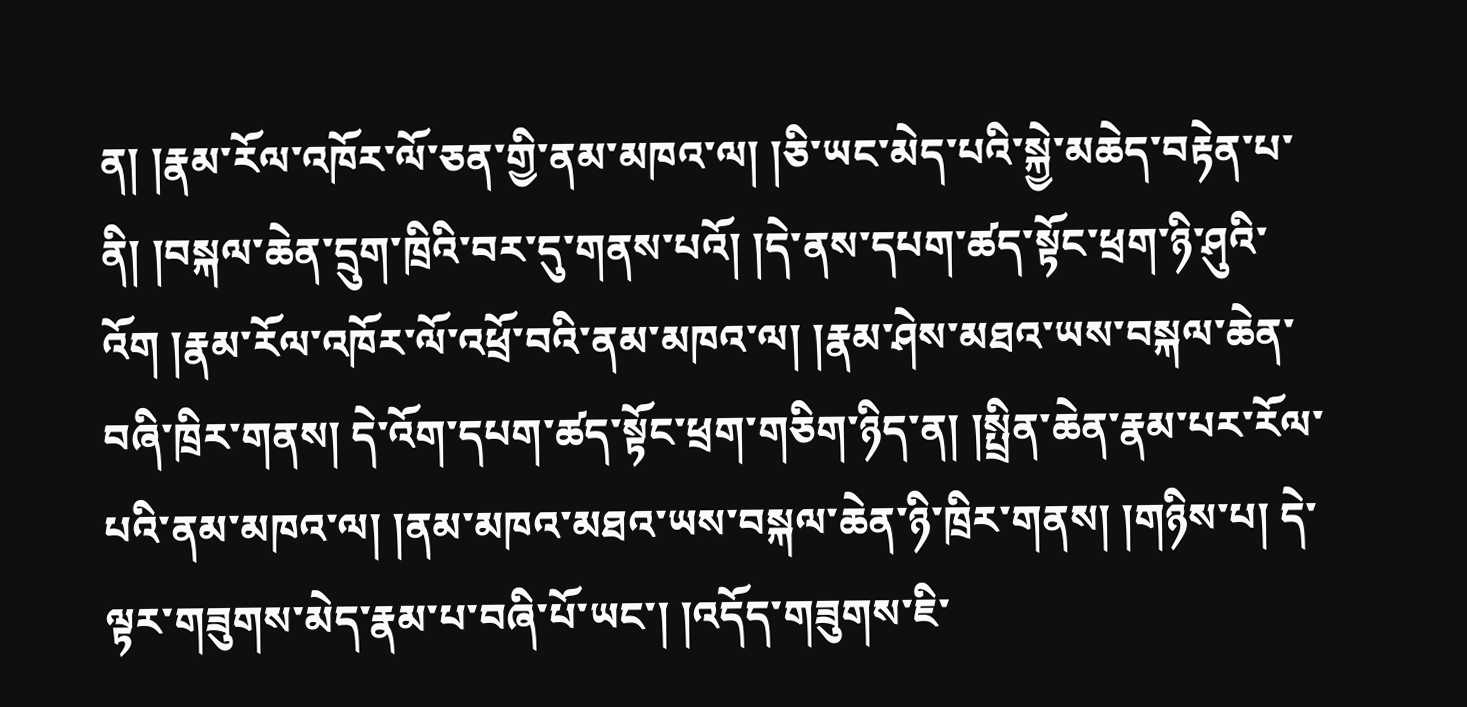ན། །རྣམ་རོལ་འཁོར་ལོ་ཅན་གྱི་ནམ་མཁའ་ལ། །ཅི་ཡང་མེད་པའི་སྐྱེ་མཆེད་བརྟེན་པ་ནི། །བསྐལ་ཆེན་དྲུག་ཁྲིའི་བར་དུ་གནས་པའོ། །དེ་ནས་དཔག་ཚད་སྟོང་ཕྲག་ཉི་ཤུའི་འོག །རྣམ་རོལ་འཁོར་ལོ་འཕྲོ་བའི་ནམ་མཁའ་ལ། །རྣམ་ཤེས་མཐའ་ཡས་བསྐལ་ཆེན་བཞི་ཁྲིར་གནས། དེ་འོག་དཔག་ཚད་སྟོང་ཕྲག་གཅིག་ཉིད་ན། །སྤྲིན་ཆེན་རྣམ་པར་རོལ་པའི་ནམ་མཁའ་ལ། །ནམ་མཁའ་མཐའ་ཡས་བསྐལ་ཆེན་ཉི་ཁྲིར་གནས། །གཉིས་པ། དེ་ལྟར་གཟུགས་མེད་རྣམ་པ་བཞི་པོ་ཡང་། །འདོད་གཟུགས་ཇི་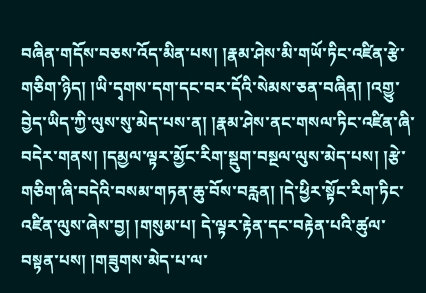བཞིན་གདོས་བཅས་འོད་མིན་པས། །རྣམ་ཤེས་མི་གཡོ་ཏིང་འཛིན་རྩེ་གཅིག་ཉིད། །ཡི་དྭགས་དག་དང་བར་དོའི་སེམས་ཅན་བཞིན། །འགྱུ་བྱེད་ཡིད་ཀྱི་ལུས་སུ་མེད་པས་ན། །རྣམ་ཤེས་ནང་གསལ་ཏིང་འཛིན་ཞི་བདེར་གནས། །དམྱལ་ལྟར་མྱོང་རིག་སྡུག་བསྔལ་ལུས་མེད་པས། །རྩེ་གཅིག་ཞི་བདེའི་བསམ་གཏན་ཆུ་བོས་བརླན། །དེ་ཕྱིར་སྟོང་རིག་ཏིང་འཛིན་ལུས་ཞེས་བྱ། །གསུམ་པ། དེ་ལྟར་རྟེན་དང་བརྟེན་པའི་ཚུལ་བསྟན་པས། །གཟུགས་མེད་པ་ལ་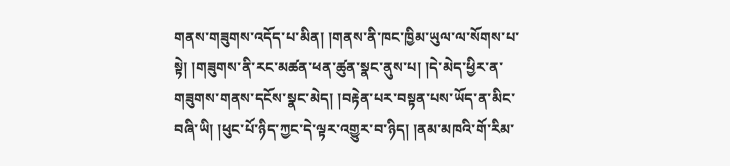གནས་གཟུགས་འདོད་པ་མིན། །གནས་ནི་ཁང་ཁྱིམ་ཡུལ་ལ་སོགས་པ་སྟེ། །གཟུགས་ནི་རང་མཚན་ཕན་ཚུན་སྣང་ནུས་པ། །དེ་མེད་ཕྱིར་ན་གཟུགས་གནས་དངོས་སྣང་མེད། །བརྟེན་པར་བསྟན་པས་ཡོད་ན་མིང་བཞི་ཡི། །ཕུང་པོ་ཉིད་ཀྱང་དེ་ལྟར་འགྱུར་བ་ཉིད། །ནམ་མཁའི་གོ་རིམ་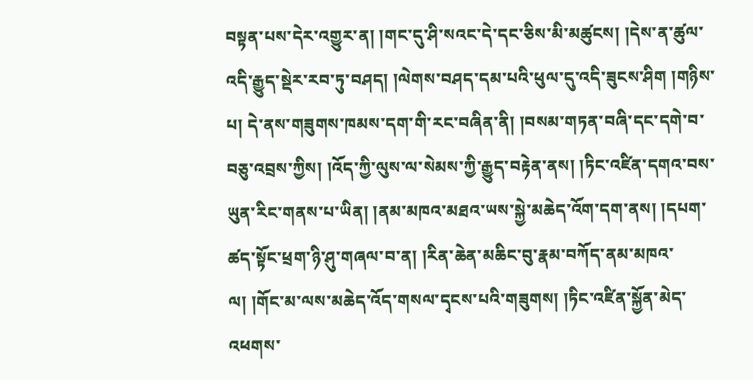བསྟན་པས་དེར་འགྱུར་ན། །གང་དུ་ཤི་སའང་དེ་དང་ཅིས་མི་མཚུངས། །དེས་ན་ཚུལ་འདི་རྒྱུད་སྡེར་རབ་ཏུ་བཤད། །ལེགས་བཤད་དམ་པའི་ཕུལ་དུ་འདི་ཟུངས་ཤིག །གཉིས་པ། དེ་ནས་གཟུགས་ཁམས་དག་གི་རང་བཞིན་ནི། །བསམ་གཏན་བཞི་དང་དགེ་བ་བཅུ་འབྲས་ཀྱིས། །འོད་ཀྱི་ལུས་ལ་སེམས་ཀྱི་རྒྱུད་བརྟེན་ནས། །ཏིང་འཛིན་དགའ་བས་ཡུན་རིང་གནས་པ་ཡིན། །ནམ་མཁའ་མཐའ་ཡས་སྐྱེ་མཆེད་འོག་དག་ནས། །དཔག་ཚད་སྟོང་ཕྲག་ཉི་ཤུ་གཞལ་བ་ན། །རིན་ཆེན་མཆིང་བུ་རྣམ་བཀོད་ནམ་མཁའ་ལ། །གོང་མ་ལས་མཆེད་འོད་གསལ་དྭངས་པའི་གཟུགས། །ཏིང་འཛིན་སྐྱོན་མེད་འཕགས་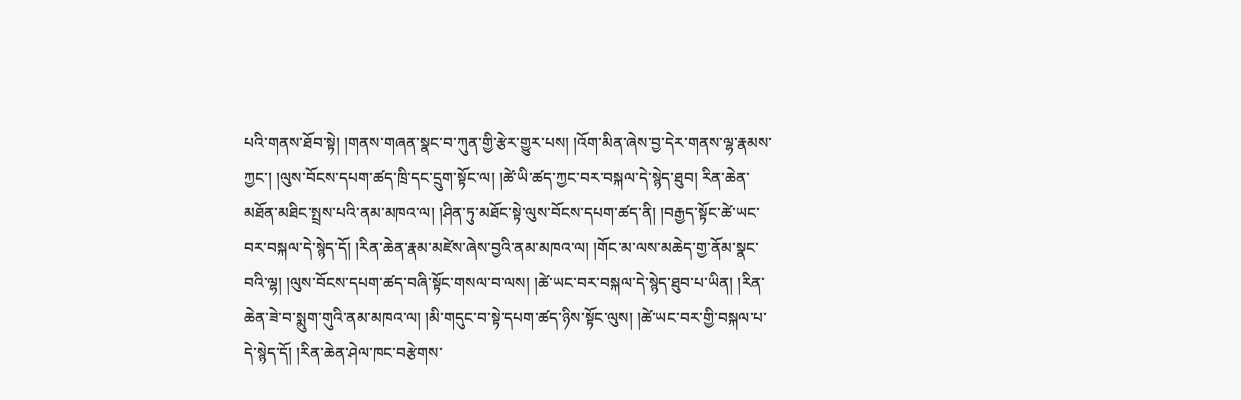པའི་གནས་ཐོབ་སྟེ། །གནས་གཞན་སྣང་བ་ཀུན་གྱི་རྩེར་གྱུར་པས། །འོག་མིན་ཞེས་བྱ་དེར་གནས་ལྷ་རྣམས་ཀྱང་། །ལུས་བོངས་དཔག་ཚད་ཁྲི་དང་དྲུག་སྟོང་ལ། །ཚེ་ཡི་ཚད་ཀྱང་བར་བསྐལ་དེ་སྙེད་ཐུབ། རིན་ཆེན་མཐོན་མཐིང་སྤྲས་པའི་ནམ་མཁའ་ལ། །ཤིན་ཏུ་མཐོང་སྟེ་ལུས་བོངས་དཔག་ཚད་ནི། །བརྒྱད་སྟོང་ཚེ་ཡང་བར་བསྐལ་དེ་སྙེད་དོ། །རིན་ཆེན་རྣམ་མཛེས་ཞེས་བྱའི་ནམ་མཁའ་ལ། །གོང་མ་ལས་མཆེད་གྱ་ནོམ་སྣང་བའི་ལྷ། །ལུས་བོངས་དཔག་ཚད་བཞི་སྟོང་གསལ་བ་ལས། །ཚེ་ཡང་བར་བསྐལ་དེ་སྙེད་ཐུབ་པ་ཡིན། །རིན་ཆེན་ཟེ་བ་སྨུག་གུའི་ནམ་མཁའ་ལ། །མི་གདུང་བ་སྟེ་དཔག་ཚད་ཉིས་སྟོང་ལུས། །ཚེ་ཡང་བར་གྱི་བསྐལ་པ་དེ་སྙེད་དོ། །རིན་ཆེན་ཤེལ་ཁང་བརྩེགས་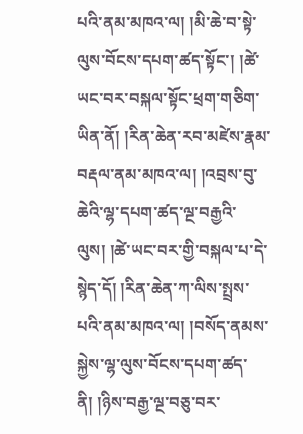པའི་ནམ་མཁའ་ལ། །མི་ཆེ་བ་སྟེ་ལུས་བོངས་དཔག་ཚད་སྟོང་། །ཚེ་ཡང་བར་བསྐལ་སྟོང་ཕྲག་གཅིག་ཡིན་ནོ། །རིན་ཆེན་རབ་མཛེས་རྣམ་བརྡལ་ནམ་མཁའ་ལ། །འབྲས་བུ་ཆེའི་ལྷ་དཔག་ཚད་ལྔ་བརྒྱའི་ལུས། །ཚེ་ཡང་བར་གྱི་བསྐལ་པ་དེ་སྙེད་དོ། །རིན་ཆེན་ཀ་ལིས་སྤྲས་པའི་ནམ་མཁའ་ལ། །བསོད་ནམས་སྐྱེས་ལྷ་ལུས་བོངས་དཔག་ཚད་ནི། །ཉིས་བརྒྱ་ལྔ་བཅུ་བར་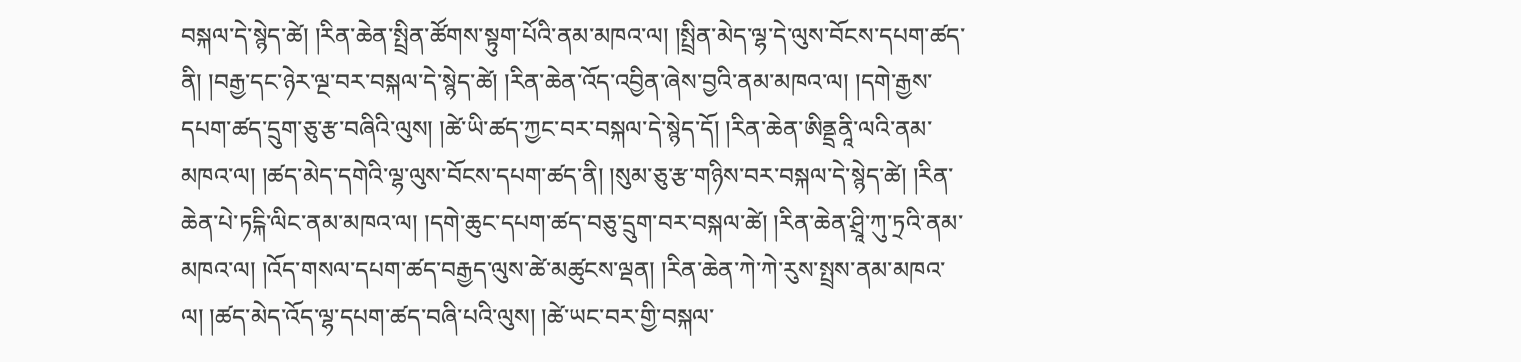བསྐལ་དེ་སྙེད་ཚེ། །རིན་ཆེན་སྤྲིན་ཚོགས་སྟུག་པོའི་ནམ་མཁའ་ལ། །སྤྲིན་མེད་ལྷ་དེ་ལུས་བོངས་དཔག་ཚད་ནི། །བརྒྱ་དང་ཉེར་ལྔ་བར་བསྐལ་དེ་སྙེད་ཚེ། །རིན་ཆེན་འོད་འབྱིན་ཞེས་བྱའི་ནམ་མཁའ་ལ། །དགེ་རྒྱས་དཔག་ཚད་དྲུག་ཅུ་རྩ་བཞིའི་ལུས། །ཚེ་ཡི་ཚད་ཀྱང་བར་བསྐལ་དེ་སྙེད་དོ། །རིན་ཆེན་ཨིནྡྲནཱི་ལའི་ནམ་མཁའ་ལ། །ཚད་མེད་དགེའི་ལྷ་ལུས་བོངས་དཔག་ཚད་ནི། །སུམ་ཅུ་རྩ་གཉིས་བར་བསྐལ་དེ་སྙེད་ཚེ། །རིན་ཆེན་པེ་ཏངྐི་ལིང་ནམ་མཁའ་ལ། །དགེ་ཆུང་དཔག་ཚད་བཅུ་དྲུག་བར་བསྐལ་ཚེ། །རིན་ཆེན་ཤྲཱི་ཀུ་ཏྲའི་ནམ་མཁའ་ལ། །འོད་གསལ་དཔག་ཚད་བརྒྱད་ལུས་ཚེ་མཚུངས་ལྡན། །རིན་ཆེན་ཀེ་ཀེ་རུས་སྤྲས་ནམ་མཁའ་ལ། །ཚད་མེད་འོད་ལྷ་དཔག་ཚད་བཞི་པའི་ལུས། །ཚེ་ཡང་བར་གྱི་བསྐལ་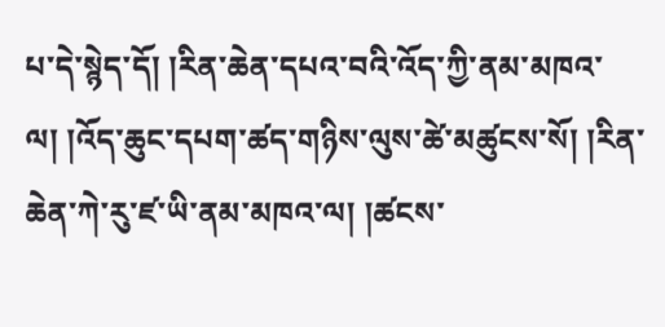པ་དེ་སྙེད་དོ། །རིན་ཆེན་དཔའ་བའི་འོད་ཀྱི་ནམ་མཁའ་ལ། །འོད་ཆུང་དཔག་ཚད་གཉིས་ལུས་ཚེ་མཚུངས་སོ། །རིན་ཆེན་ཀེ་རུ་ཛ་ཡི་ནམ་མཁའ་ལ། །ཚངས་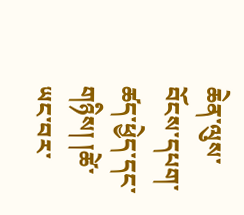ཆེན་ལུས་བོངས་དཔག་ཚད་ཕྱེད་དང་གཉིས། །ཚེ་ཡང་བར་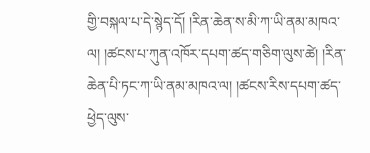གྱི་བསྐལ་པ་དེ་སྙེད་དོ། །རིན་ཆེན་ས་མི་ཀ་ཡི་ནམ་མཁའ་ལ། །ཚངས་པ་ཀུན་འཁོར་དཔག་ཚད་གཅིག་ལུས་ཚེ། །རིན་ཆེན་པི་ཏང་ཀ་ཡི་ནམ་མཁའ་ལ། །ཚངས་རིས་དཔག་ཚད་ཕྱེད་ལུས་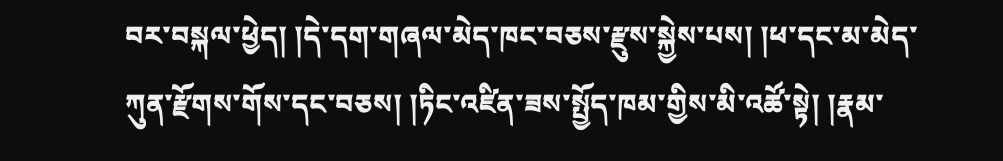བར་བསྐལ་ཕྱེད། །དེ་དག་གཞལ་མེད་ཁང་བཅས་རྫུས་སྐྱེས་པས། །ཕ་དང་མ་མེད་ཀུན་རྫོགས་གོས་དང་བཅས། །ཏིང་འཛིན་ཟས་སྤྱོད་ཁམ་གྱིས་མི་འཚོ་སྟེ། །རྣམ་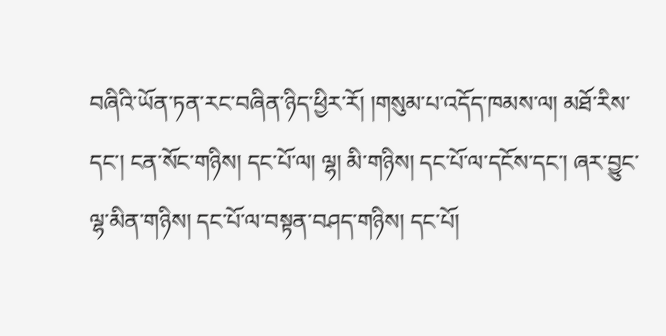བཞིའི་ཡོན་ཏན་རང་བཞིན་ཉིད་ཕྱིར་རོ། །གསུམ་པ་འདོད་ཁམས་ལ། མཐོ་རིས་དང་། ངན་སོང་གཉིས། དང་པོ་ལ། ལྷ། མི་གཉིས། དང་པོ་ལ་དངོས་དང་། ཞར་བྱུང་ལྷ་མིན་གཉིས། དང་པོ་ལ་བསྟན་བཤད་གཉིས། དང་པོ།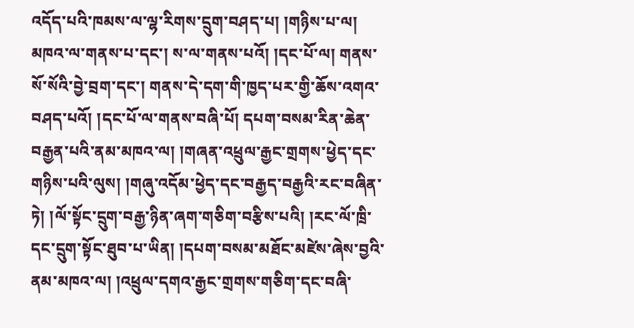འདོད་པའི་ཁམས་ལ་ལྷ་རིགས་དྲུག་བཤད་པ། །གཉིས་པ་ལ། མཁའ་ལ་གནས་པ་དང་། ས་ལ་གནས་པའོ། །དང་པོ་ལ། གནས་སོ་སོའི་བྱེ་བྲག་དང་། གནས་དེ་དག་གི་ཁྱད་པར་གྱི་ཆོས་འགའ་བཤད་པའོ། །དང་པོ་ལ་གནས་བཞི་པོ། དཔག་བསམ་རིན་ཆེན་བརྒྱན་པའི་ནམ་མཁའ་ལ། །གཞན་འཕྲུལ་རྒྱང་གྲགས་ཕྱེད་དང་གཉིས་པའི་ལུས། །གཞུ་འདོམ་ཕྱེད་དང་བརྒྱད་བརྒྱའི་རང་བཞིན་ཏེ། །ལོ་སྟོང་དྲུག་བརྒྱ་ཉིན་ཞག་གཅིག་བརྩིས་པའི། །རང་ལོ་ཁྲི་དང་དྲུག་སྟོང་ཐུབ་པ་ཡིན། །དཔག་བསམ་མཐོང་མཛེས་ཞེས་བྱའི་ནམ་མཁའ་ལ། །འཕྲུལ་དགའ་རྒྱང་གྲགས་གཅིག་དང་བཞི་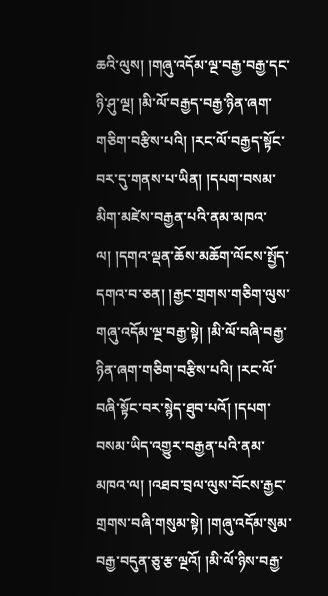ཆའི་ལུས། །གཞུ་འདོམ་ལྔ་བརྒྱ་བརྒྱ་དང་ཉི་ཤུ་ལྔ། །མི་ལོ་བརྒྱད་བརྒྱ་ཉིན་ཞག་གཅིག་བརྩིས་པའི། །རང་ལོ་བརྒྱད་སྟོང་བར་དུ་གནས་པ་ཡིན། །དཔག་བསམ་མིག་མཛེས་བརྒྱན་པའི་ནམ་མཁའ་ལ། །དགའ་ལྡན་ཆོས་མཆོག་ལོངས་སྤྱོད་དགའ་བ་ཅན། །རྒྱང་གྲགས་གཅིག་ལུས་གཞུ་འདོམ་ལྔ་བརྒྱ་སྟེ། །མི་ལོ་བཞི་བརྒྱ་ཉིན་ཞག་གཅིག་བརྩིས་པའི། །རང་ལོ་བཞི་སྟོང་བར་སྙེད་ཐུབ་པའོ། །དཔག་བསམ་ཡིད་འགྱུར་བརྒྱན་པའི་ནམ་མཁའ་ལ། །འཐབ་བྲལ་ལུས་བོངས་རྒྱང་གྲགས་བཞི་གསུམ་སྟེ། །གཞུ་འདོམ་སུམ་བརྒྱ་བདུན་ཅུ་རྩ་ལྔའོ། །མི་ལོ་ཉིས་བརྒྱ་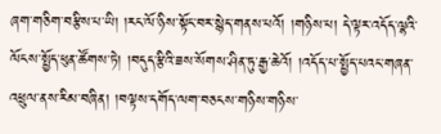ཞག་གཅིག་བརྩིས་པ་ཡི། །རང་ལོ་ཉིས་སྟོང་བར་སྙེད་གནས་པའོ། །གཉིས་པ། དེ་ལྟར་འདོད་ལྷའི་ལོངས་སྤྱོད་ཕུན་ཚོགས་ཏེ། །བདུད་རྩིའི་ཟས་སོགས་ཤིན་ཏུ་རྒྱ་ཆེའོ། །འདོད་པ་སྤྱོད་པའང་གཞན་འཕྲུལ་ནས་རིམ་བཞིན། །བལྟས་དགོད་ལག་བཅངས་གཉིས་གཉིས་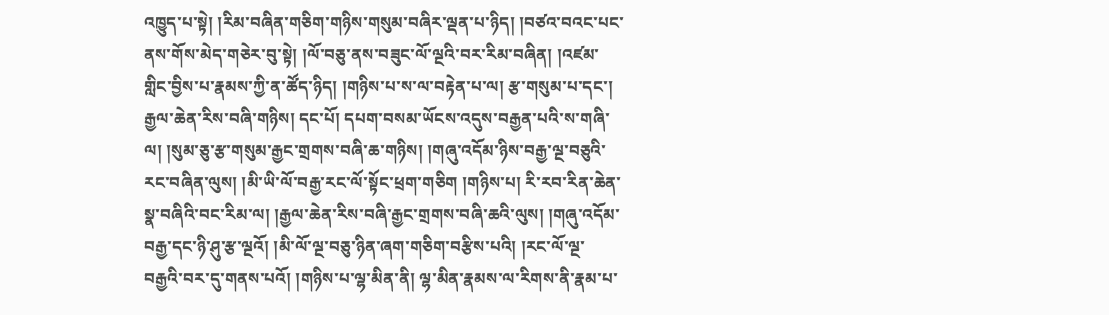འཁྱུད་པ་སྟེ། །རིམ་བཞིན་གཅིག་གཉིས་གསུམ་བཞིར་ལྡན་པ་ཉིད། །བཙའ་བའང་པང་ནས་གོས་མེད་གཅེར་བུ་སྟེ། །ལོ་བཅུ་ནས་བཟུང་ལོ་ལྔའི་བར་རིམ་བཞིན། །འཛམ་གླིང་བྱིས་པ་རྣམས་ཀྱི་ན་ཚོད་ཉིད། །གཉིས་པ་ས་ལ་བརྟེན་པ་ལ། རྩ་གསུམ་པ་དང་། རྒྱལ་ཆེན་རིས་བཞི་གཉིས། དང་པོ། དཔག་བསམ་ཡོངས་འདུས་བརྒྱན་པའི་ས་གཞི་ལ། །སུམ་ཅུ་རྩ་གསུམ་རྒྱང་གྲགས་བཞི་ཆ་གཉིས། །གཞུ་འདོམ་ཉིས་བརྒྱ་ལྔ་བཅུའི་རང་བཞིན་ལུས། །མི་ཡི་ལོ་བརྒྱ་རང་ལོ་སྟོང་ཕྲག་གཅིག །གཉིས་པ། རི་རབ་རིན་ཆེན་སྣ་བཞིའི་བང་རིམ་ལ། །རྒྱལ་ཆེན་རིས་བཞི་རྒྱང་གྲགས་བཞི་ཆའི་ལུས། །གཞུ་འདོམ་བརྒྱ་དང་ཉི་ཤུ་རྩ་ལྔའོ། །མི་ལོ་ལྔ་བཅུ་ཉིན་ཞག་གཅིག་བརྩིས་པའི། །རང་ལོ་ལྔ་བརྒྱའི་བར་དུ་གནས་པའོ། །གཉིས་པ་ལྷ་མིན་ནི། ལྷ་མིན་རྣམས་ལ་རིགས་ནི་རྣམ་པ་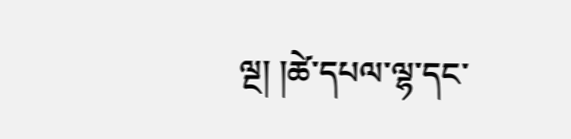ལྔ། །ཚེ་དཔལ་ལྷ་དང་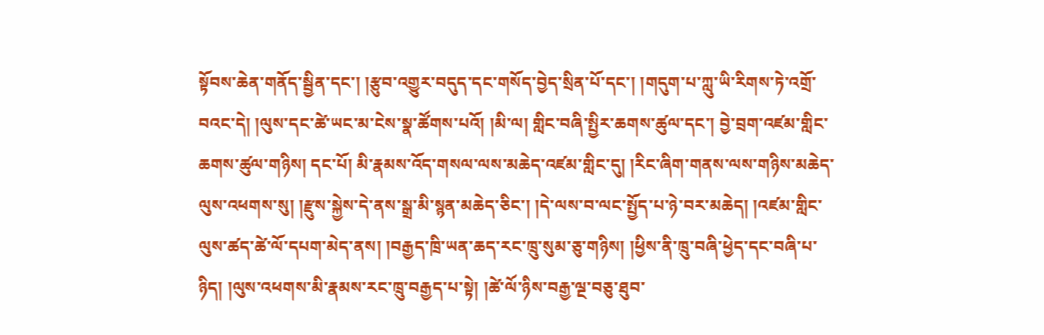སྟོབས་ཆེན་གནོད་སྦྱིན་དང་། །རྩུབ་འགྱུར་བདུད་དང་གསོད་བྱེད་སྲིན་པོ་དང་། །གདུག་པ་ཀླུ་ཡི་རིགས་ཏེ་འགྲོ་བའང་དེ། །ལུས་དང་ཚེ་ཡང་མ་ངེས་སྣ་ཚོགས་པའོ། །མི་ལ། གླིང་བཞི་སྤྱིར་ཆགས་ཚུལ་དང་། བྱེ་བྲག་འཛམ་གླིང་ཆགས་ཚུལ་གཉིས། དང་པོ། མི་རྣམས་འོད་གསལ་ལས་མཆེད་འཛམ་གླིང་དུ། །རིང་ཞིག་གནས་ལས་གཉིས་མཆེད་ལུས་འཕགས་སུ། །རྫུས་སྐྱེས་དེ་ནས་སྒྲ་མི་སྙན་མཆེད་ཅིང་། །དེ་ལས་བ་ལང་སྤྱོད་པ་ཉེ་བར་མཆེད། །འཛམ་གླིང་ལུས་ཚད་ཚེ་ལོ་དཔག་མེད་ནས། །བརྒྱད་ཁྲི་ཡན་ཆད་རང་ཁྲུ་སུམ་ཅུ་གཉིས། །ཕྱིས་ནི་ཁྲུ་བཞི་ཕྱེད་དང་བཞི་པ་ཉིད། །ལུས་འཕགས་མི་རྣམས་རང་ཁྲུ་བརྒྱད་པ་སྟེ། །ཚེ་ལོ་ཉིས་བརྒྱ་ལྔ་བཅུ་ཐུབ་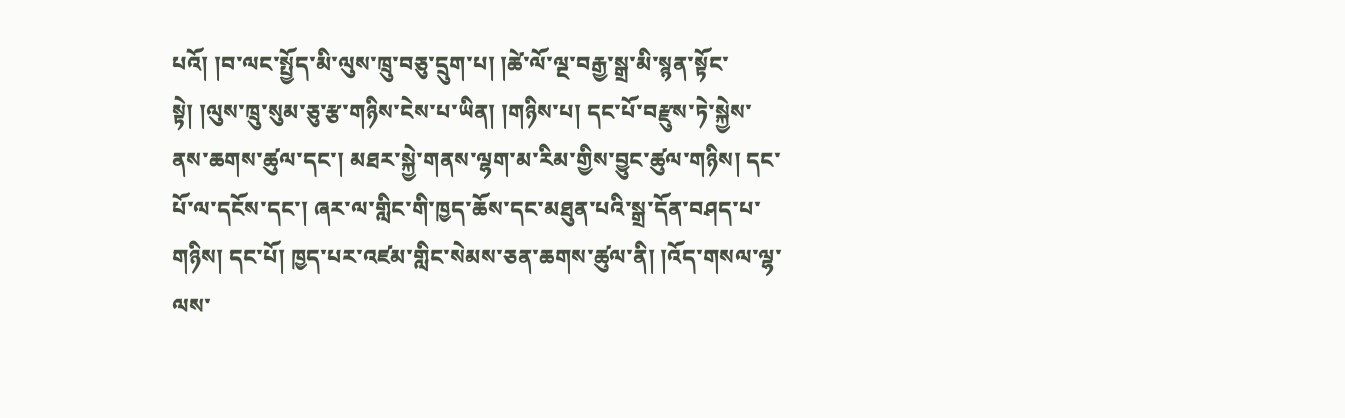པའོ། །བ་ལང་སྤྱོད་མི་ལུས་ཁྲུ་བཅུ་དྲུག་པ། །ཚེ་ལོ་ལྔ་བརྒྱ་སྒྲ་མི་སྙན་སྟོང་སྟེ། །ལུས་ཁྲུ་སུམ་ཅུ་རྩ་གཉིས་ངེས་པ་ཡིན། །གཉིས་པ། དང་པོ་བརྫུས་ཏེ་སྐྱེས་ནས་ཆགས་ཚུལ་དང་། མཐར་སྐྱེ་གནས་ལྷག་མ་རིམ་གྱིས་བྱུང་ཚུལ་གཉིས། དང་པོ་ལ་དངོས་དང་། ཞར་ལ་གླིང་གི་ཁྱད་ཆོས་དང་མཐུན་པའི་སྒྲ་དོན་བཤད་པ་གཉིས། དང་པོ། ཁྱད་པར་འཛམ་གླིང་སེམས་ཅན་ཆགས་ཚུལ་ནི། །འོད་གསལ་ལྷ་ལས་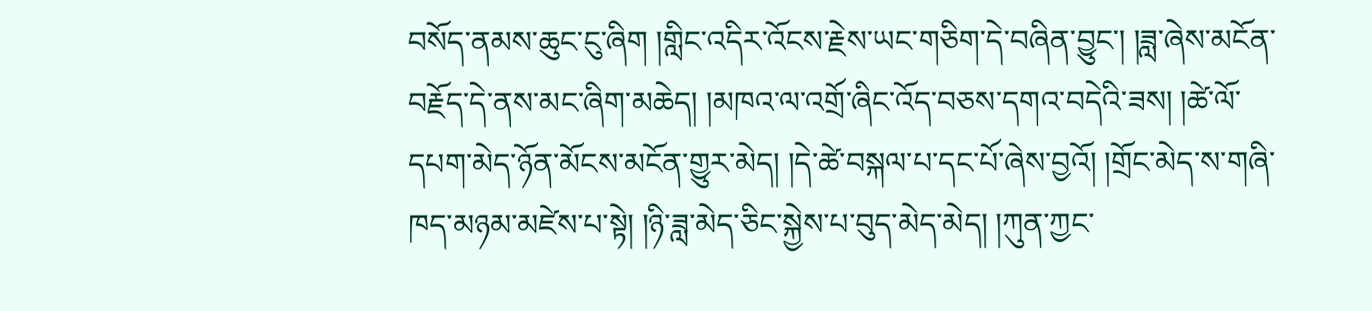བསོད་ནམས་ཆུང་ངུ་ཞིག །གླིང་འདིར་འོངས་རྗེས་ཡང་གཅིག་དེ་བཞིན་བྱུང་། །ཟླ་ཞེས་མངོན་བརྗོད་དེ་ནས་མང་ཞིག་མཆེད། །མཁའ་ལ་འགྲོ་ཞིང་འོད་བཅས་དགའ་བདེའི་ཟས། །ཚེ་ལོ་དཔག་མེད་ཉོན་མོངས་མངོན་གྱུར་མེད། །དེ་ཚེ་བསྐལ་པ་དང་པོ་ཞེས་བྱའོ། །གྲོང་མེད་ས་གཞི་ཁད་མཉམ་མཛེས་པ་སྟེ། །ཉི་ཟླ་མེད་ཅིང་སྐྱེས་པ་བུད་མེད་མེད། །ཀུན་ཀྱང་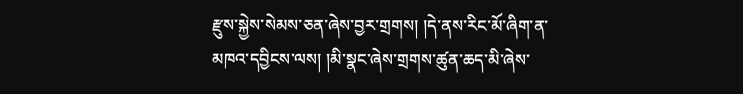རྫུས་སྐྱེས་སེམས་ཅན་ཞེས་བྱར་གྲགས། །དེ་ནས་རིང་མོ་ཞིག་ན་མཁའ་དབྱིངས་ལས། །མི་སྣང་ཞེས་གྲགས་ཚུན་ཆད་མི་ཞེས་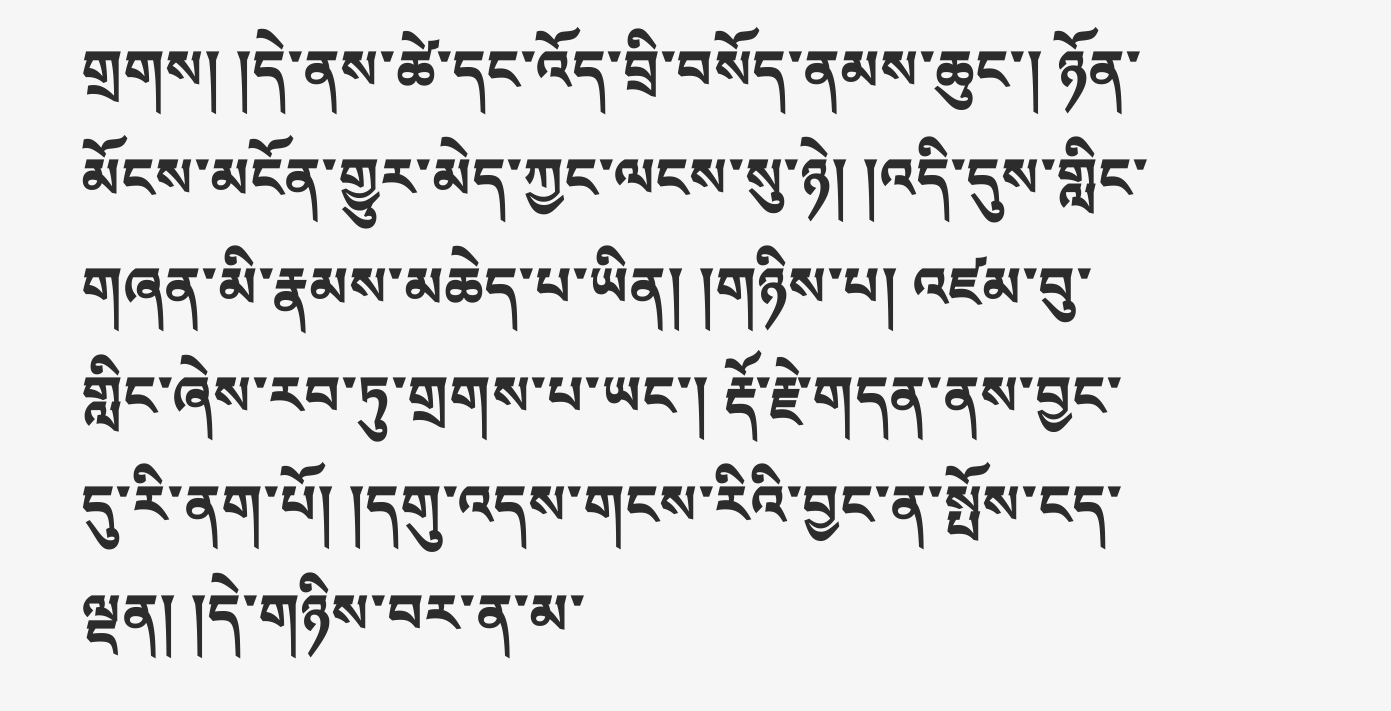གྲགས། །དེ་ནས་ཚེ་དང་འོད་བྲི་བསོད་ནམས་ཆུང་། ཉོན་མོངས་མངོན་གྱུར་མེད་ཀྱང་ལངས་སུ་ཉེ། །འདི་དུས་གླིང་གཞན་མི་རྣམས་མཆེད་པ་ཡིན། །གཉིས་པ། འཛམ་བུ་གླིང་ཞེས་རབ་ཏུ་གྲགས་པ་ཡང་། རྡོ་རྗེ་གདན་ནས་བྱང་དུ་རི་ནག་པོ། །དགུ་འདས་གངས་རིའི་བྱང་ན་སྤོས་ངད་ལྡན། །དེ་གཉིས་བར་ན་མ་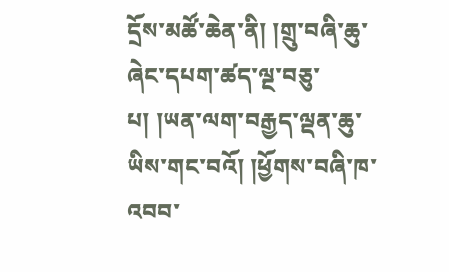དྲོས་མཚོ་ཆེན་ནི། །གྲུ་བཞི་ཆུ་ཞེང་དཔག་ཚད་ལྔ་བཅུ་པ། །ཡན་ལག་བརྒྱད་ལྡན་ཆུ་ཡིས་གང་བའོ། །ཕྱོགས་བཞི་ཁ་འབབ་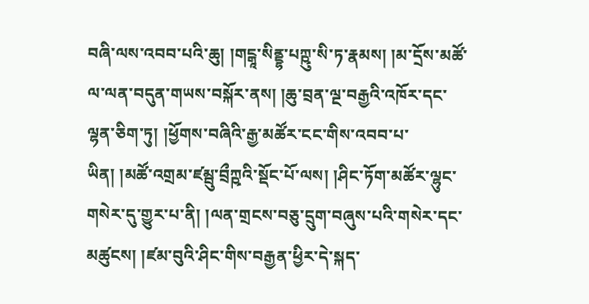བཞི་ལས་འབབ་པའི་ཆུ། །གངྒཱ་སིནྡྷ་པཀྵུ་སི་ཏ་རྣམས། །མ་དྲོས་མཚོ་ལ་ལན་བདུན་གཡས་བསྐོར་ནས། །ཆུ་བྲན་ལྔ་བརྒྱའི་འཁོར་དང་ལྷན་ཅིག་ཏུ། །ཕྱོགས་བཞིའི་རྒྱ་མཚོར་ངང་གིས་འབབ་པ་ཡིན། །མཚོ་འགྲམ་ཛམྦུ་བྲྀཀྵའི་སྡོང་པོ་ལས། །ཤིང་ཏོག་མཚོར་ལྷུང་གསེར་དུ་གྱུར་པ་ནི། །ལན་གྲངས་བཅུ་དྲུག་བཞུས་པའི་གསེར་དང་མཚུངས། །ཛམ་བུའི་ཤིང་གིས་བརྒྱན་ཕྱིར་དེ་སྐད་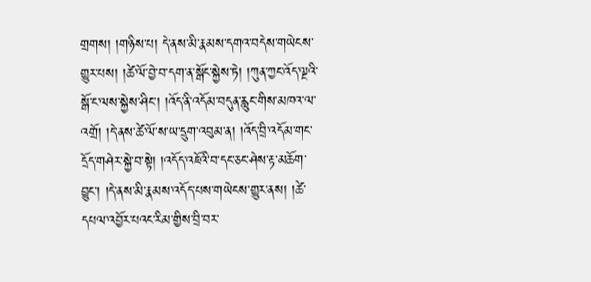གྲགས། །གཉིས་པ། དེ་ནས་མི་རྣམས་དགའ་བདེས་གཡེངས་གྱུར་པས། །ཚེ་ལོ་བྱེ་བ་དག་ན་སྒོང་སྐྱེས་ཏེ། །ཀུན་ཀྱང་འོད་ལྔའི་སྒོ་ང་ལས་སྐྱེས་ཤིང་། །འོད་ནི་འདོམ་བདུན་རླུང་གིས་མཁའ་ལ་འགྲོ། །དེ་ནས་ཚེ་ལོ་ས་ཡ་དྲུག་འབུམ་ན། །འོད་བྲི་འདོམ་གང་དྲོད་གཤེར་སྐྱེ་བ་སྟེ། །འདོད་འཇོའི་བ་དང་ཅང་ཤེས་རྟ་མཆོག་བྱུང་། །དེ་ནས་མི་རྣམས་འདོད་པས་གཡེངས་གྱུར་ནས། །ཚེ་དཔལ་འབྱོར་པའང་རིམ་གྱིས་བྲི་བར་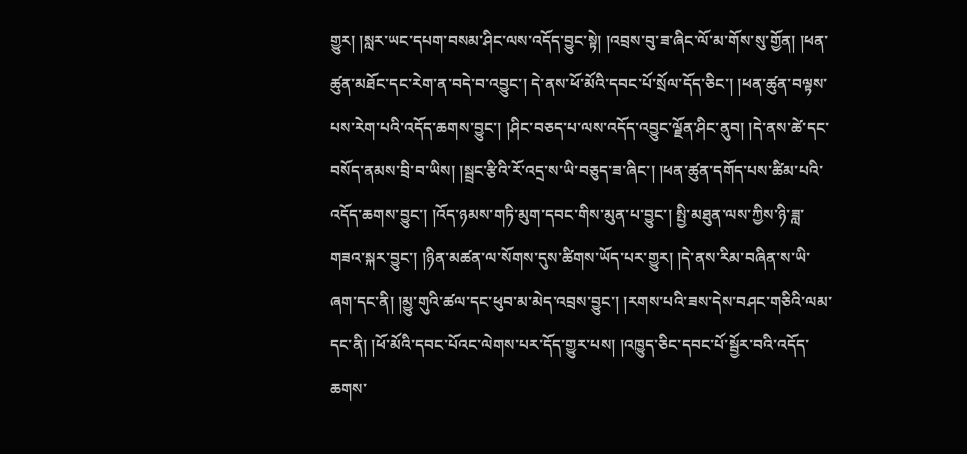གྱུར། །སླར་ཡང་དཔག་བསམ་ཤིང་ལས་འདོད་བྱུང་སྟེ། །འབྲས་བུ་ཟ་ཞིང་ལོ་མ་གོས་སུ་གྱོན། །ཕན་ཚུན་མཐོང་དང་རེག་ན་བདེ་བ་འབྱུང་། དེ་ནས་ཕོ་མོའི་དབང་པོ་སྲོལ་དོད་ཅིང་། །ཕན་ཚུན་བལྟས་པས་རེག་པའི་འདོད་ཆགས་བྱུང་། །ཤིང་བཅད་པ་ལས་འདོད་འབྱུང་ལྗོན་ཤིང་ནུབ། །དེ་ནས་ཚེ་དང་བསོད་ནམས་བྲི་བ་ཡིས། །སྦྲང་རྩིའི་རོ་འདྲ་ས་ཡི་བཅུད་ཟ་ཞིང་། །ཕན་ཚུན་དགོད་པས་ཚིམ་པའི་འདོད་ཆགས་བྱུང་། །འོད་ཉམས་གཏི་མུག་དབང་གིས་མུན་པ་བྱུང་། སྤྱི་མཐུན་ལས་ཀྱིས་ཉི་ཟླ་གཟའ་སྐར་བྱུང་། །ཉིན་མཚན་ལ་སོགས་དུས་ཚིགས་ཡོད་པར་གྱུར། །དེ་ནས་རིམ་བཞིན་ས་ཡི་ཞག་དང་ནི། །མྱུ་གུའི་ཚལ་དང་ཕུབ་མ་མེད་འབྲས་བྱུང་། །རགས་པའི་ཟས་དེས་བཤང་གཅིའི་ལམ་དང་ནི། །ཕོ་མོའི་དབང་པོའང་ལེགས་པར་དོད་གྱུར་པས། །འཁྱུད་ཅིང་དབང་པོ་སྦྱོར་བའི་འདོད་ཆགས་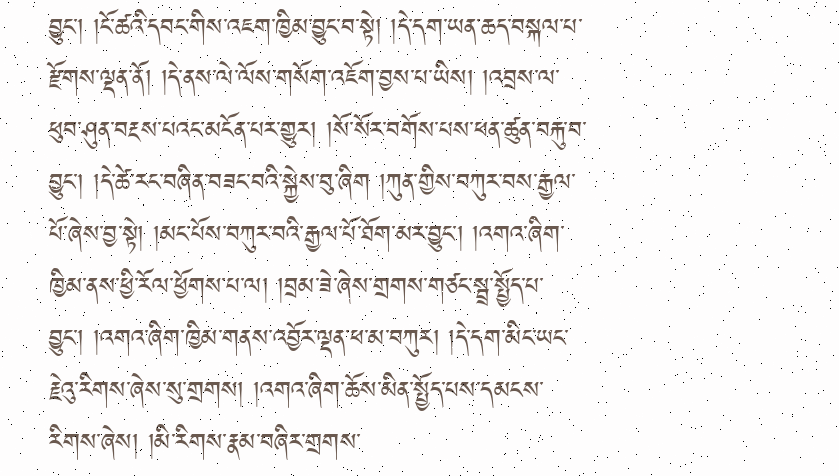བྱུང་། །ངོ་ཚའི་དབང་གིས་འཇག་ཁྱིམ་བྱུང་བ་སྟེ། །དེ་དག་ཡན་ཆད་བསྐལ་པ་རྫོགས་ལྡན་ནོ། །དེ་ནས་ལེ་ལོས་གསོག་འཇོག་བྱས་པ་ཡིས། །འབྲས་ལ་ཕུབ་ཤུན་བརྔས་པའང་མངོན་པར་གྱུར། །སོ་སོར་བགོས་པས་ཕན་ཚུན་བརྐུ་བ་བྱུང་། །དེ་ཚེ་རང་བཞིན་བཟང་བའི་སྐྱེས་བུ་ཞིག །ཀུན་གྱིས་བཀུར་བས་རྒྱལ་པོ་ཞེས་བྱ་སྟེ། །མང་པོས་བཀུར་བའི་རྒྱལ་པོ་ཐོག་མར་བྱུང་། །འགའ་ཞིག་ཁྱིམ་ནས་ཕྱི་རོལ་ཕྱོགས་པ་ལ། །བྲམ་ཟེ་ཞེས་གྲགས་གཙང་སྦྲ་སྤྱོད་པ་བྱུང་། །འགའ་ཞིག་ཁྱིམ་གནས་འབྱོར་ལྡན་ཕ་མ་བཀུར། །དེ་དག་མིང་ཡང་རྗེའུ་རིགས་ཞེས་སུ་གྲགས། །འགའ་ཞིག་ཆོས་མིན་སྤྱོད་པས་དམངས་རིགས་ཞེས། །མི་རིགས་རྣམ་བཞིར་གྲགས་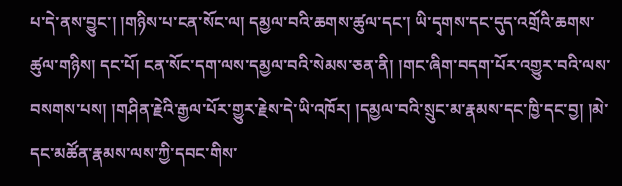པ་དེ་ནས་བྱུང་། །གཉིས་པ་ངན་སོང་ལ། དམྱལ་བའི་ཆགས་ཚུལ་དང་། ཡི་དྭགས་དང་དུད་འགྲོའི་ཆགས་ཚུལ་གཉིས། དང་པོ། ངན་སོང་དག་ལས་དམྱལ་བའི་སེམས་ཅན་ནི། །གང་ཞིག་བདག་པོར་འགྱུར་བའི་ལས་བསགས་པས། །གཤིན་རྗེའི་རྒྱལ་པོར་གྱུར་རྗེས་དེ་ཡི་འཁོར། །དམྱལ་བའི་སྲུང་མ་རྣམས་དང་ཁྱི་དང་བྱ། །མེ་དང་མཚོན་རྣམས་ལས་ཀྱི་དབང་གིས་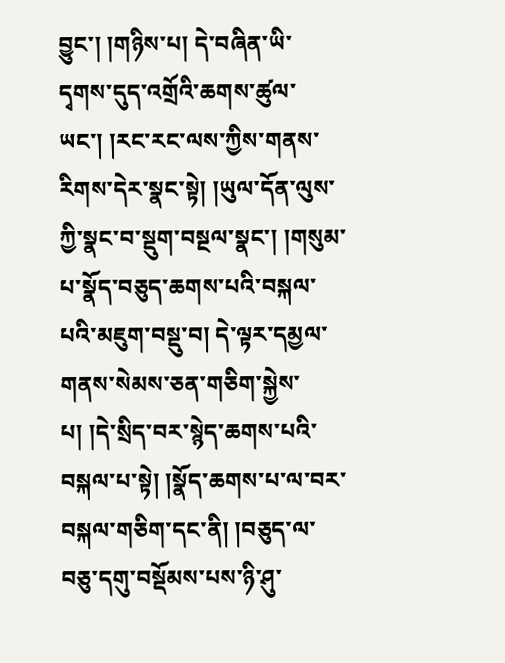བྱུང་། །གཉིས་པ། དེ་བཞིན་ཡི་དྭགས་དུད་འགྲོའི་ཆགས་ཚུལ་ཡང་། །རང་རང་ལས་ཀྱིས་གནས་རིགས་དེར་སྣང་སྟེ། །ཡུལ་དོན་ལུས་ཀྱི་སྣང་བ་སྡུག་བསྔལ་སྣང་། །གསུམ་པ་སྣོད་བཅུད་ཆགས་པའི་བསྐལ་པའི་མཇུག་བསྡུ་བ། དེ་ལྟར་དམྱལ་གནས་སེམས་ཅན་གཅིག་སྐྱེས་པ། །དེ་སྲིད་བར་སྙེད་ཆགས་པའི་བསྐལ་པ་སྟེ། །སྣོད་ཆགས་པ་ལ་བར་བསྐལ་གཅིག་དང་ནི། །བཅུད་ལ་བཅུ་དགུ་བསྡོམས་པས་ཉི་ཤུ་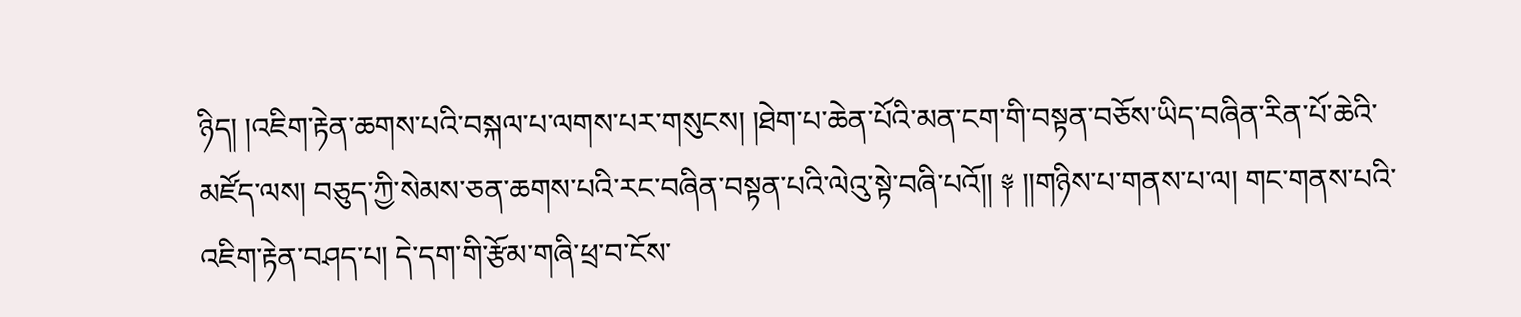ཉིད། །འཇིག་རྟེན་ཆགས་པའི་བསྐལ་པ་ལགས་པར་གསུངས། །ཐེག་པ་ཆེན་པོའི་མན་ངག་གི་བསྟན་བཅོས་ཡིད་བཞིན་རིན་པོ་ཆེའི་མཛོད་ལས། བཅུད་ཀྱི་སེམས་ཅན་ཆགས་པའི་རང་བཞིན་བསྟན་པའི་ལེའུ་སྟེ་བཞི་པའོ།། ༈ །།གཉིས་པ་གནས་པ་ལ། གང་གནས་པའི་འཇིག་རྟེན་བཤད་པ། དེ་དག་གི་རྩོམ་གཞི་ཕྲ་བ་ངོས་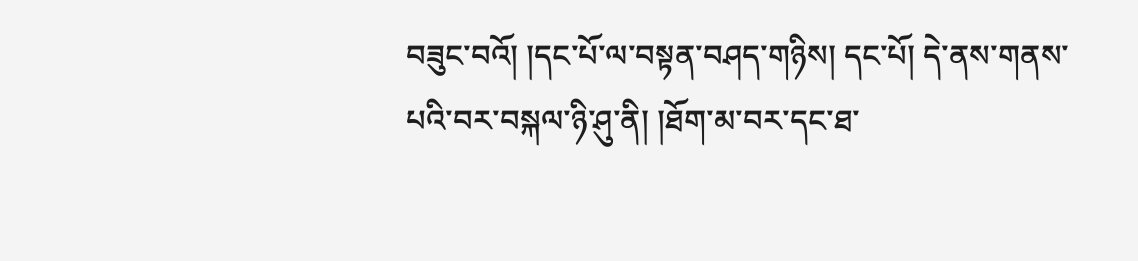བཟུང་བའོ། །དང་པོ་ལ་བསྟན་བཤད་གཉིས། དང་པོ། དེ་ནས་གནས་པའི་བར་བསྐལ་ཉི་ཤུ་ནི། །ཐོག་མ་བར་དང་ཐ་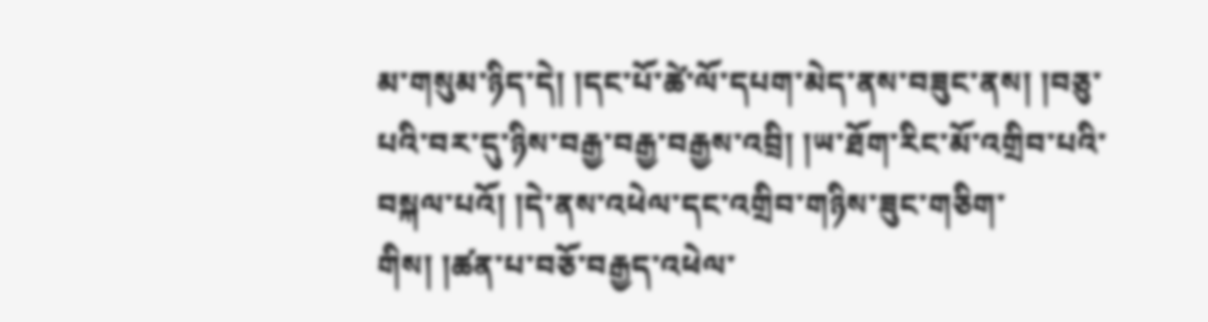མ་གསུམ་ཉིད་དེ། །དང་པོ་ཚེ་ལོ་དཔག་མེད་ནས་བཟུང་ནས། །བཅུ་པའི་བར་དུ་ཉིས་བརྒྱ་བརྒྱ་བརྒྱས་འབྲི། །ཡ་ཐོག་རིང་མོ་འགྲིབ་པའི་བསྐལ་པའོ། །དེ་ནས་འཕེལ་དང་འགྲིབ་གཉིས་ཟུང་གཅིག་གིས། །ཚན་པ་བཅོ་བརྒྱད་འཕེལ་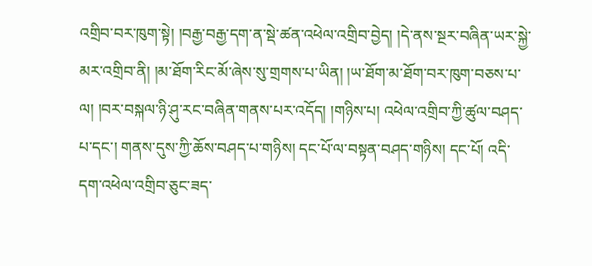འགྲིབ་བར་ཁུག་སྟེ། །བརྒྱ་བརྒྱ་དག་ན་སྡེ་ཚན་འཕེལ་འགྲིབ་བྱེད། །དེ་ནས་སྔར་བཞིན་ཡར་སྐྱེ་མར་འགྲིབ་ནི། །མ་ཐོག་རིང་མོ་ཞེས་སུ་གྲགས་པ་ཡིན། །ཡ་ཐོག་མ་ཐོག་བར་ཁུག་བཅས་པ་ལ། །བར་བསྐལ་ཉི་ཤུ་རང་བཞིན་གནས་པར་འདོད། །གཉིས་པ། འཕེལ་འགྲིབ་ཀྱི་ཚུལ་བཤད་པ་དང་། གནས་དུས་ཀྱི་ཆོས་བཤད་པ་གཉིས། དང་པོ་ལ་བསྟན་བཤད་གཉིས། དང་པོ། འདི་དག་འཕེལ་འགྲིབ་ཅུང་ཟད་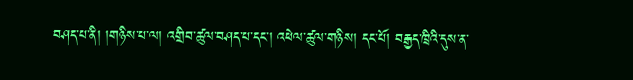བཤད་པ་ནི། །གཉིས་པ་ལ། འགྲིབ་ཚུལ་བཤད་པ་དང་། འཕེལ་ཚུལ་གཉིས། དང་པོ། བརྒྱད་ཁྲིའི་དུས་ན་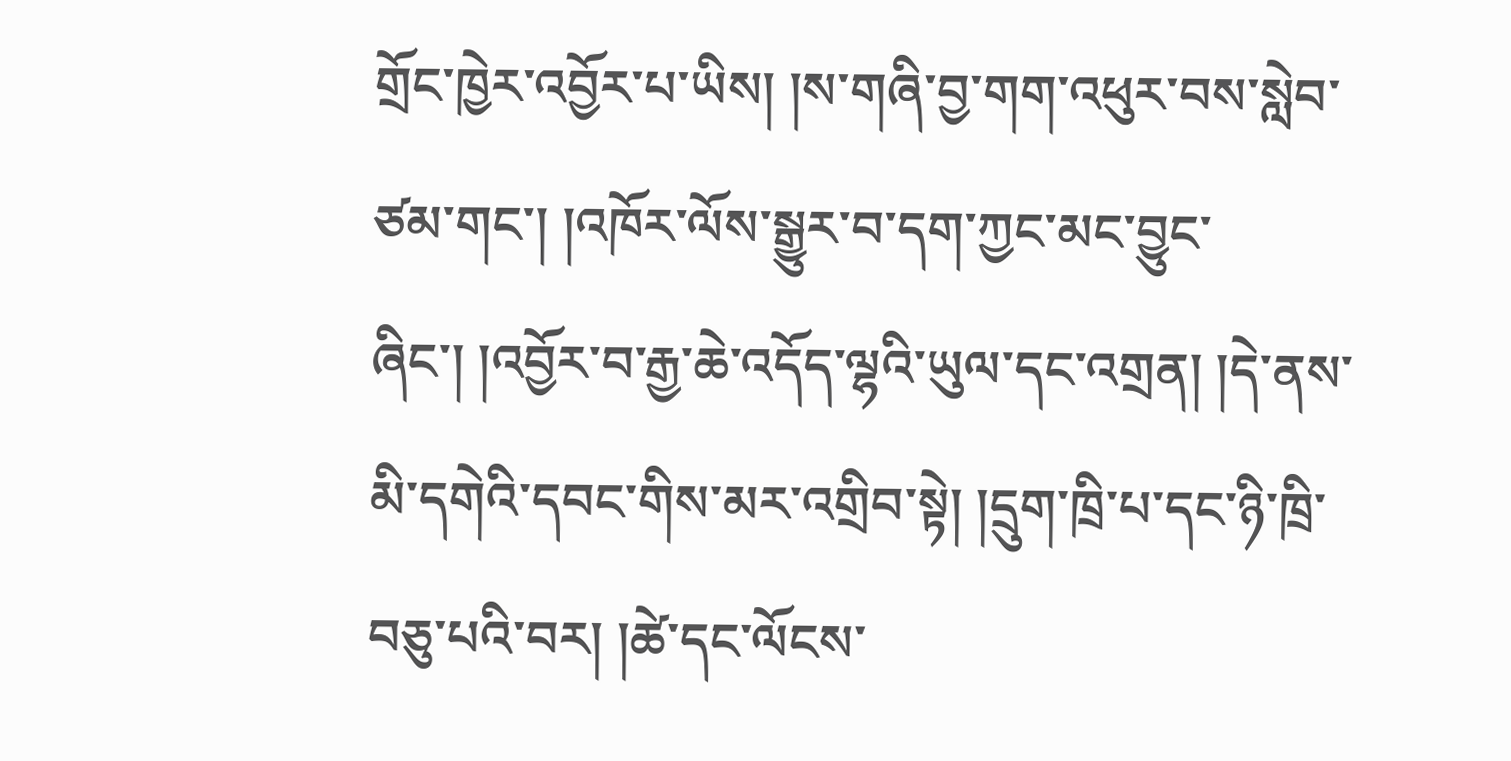གྲོང་ཁྱེར་འབྱོར་པ་ཡིས། །ས་གཞི་བྱ་གག་འཕུར་བས་སླེབ་ཙམ་གང་། །འཁོར་ལོས་སྒྱུར་བ་དག་ཀྱང་མང་བྱུང་ཞིང་། །འབྱོར་བ་རྒྱ་ཆེ་འདོད་ལྷའི་ཡུལ་དང་འགྲན། །དེ་ནས་མི་དགེའི་དབང་གིས་མར་འགྲིབ་སྟེ། །དྲུག་ཁྲི་པ་དང་ཉི་ཁྲི་བཅུ་པའི་བར། །ཚེ་དང་ལོངས་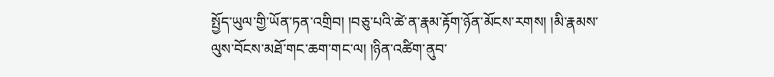སྤྱོད་ཡུལ་གྱི་ཡོན་ཏན་འགྲིབ། །བཅུ་པའི་ཚེ་ན་རྣམ་རྟོག་ཉོན་མོངས་རགས། །མི་རྣམས་ལུས་བོངས་མཐོ་གང་ཆག་གང་ལ། །ཉིན་འཚིག་ནུབ་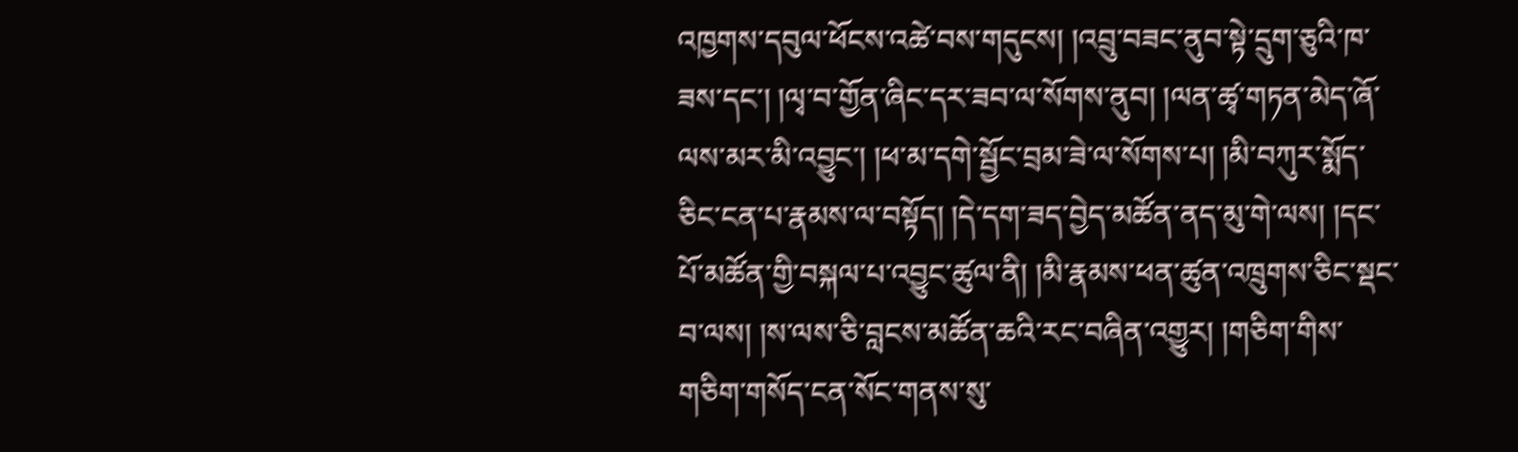འཁྱགས་དབུལ་ཕོངས་འཚེ་བས་གདུངས། །འབྲུ་བཟང་ནུབ་སྟེ་དྲུག་ཅུའི་ཁ་ཟས་དང་། །ལྭ་བ་གྱོན་ཞིང་དར་ཟབ་ལ་སོགས་ནུབ། །ལན་ཚྭ་གཏན་མེད་ཞོ་ལས་མར་མི་འབྱུང་། །ཕ་མ་དགེ་སྦྱོང་བྲམ་ཟེ་ལ་སོགས་པ། །མི་བཀུར་སྨོད་ཅིང་ངན་པ་རྣམས་ལ་བསྟོད། །དེ་དག་ཟད་བྱེད་མཚོན་ནད་མུ་གེ་ལས། །དང་པོ་མཚོན་གྱི་བསྐལ་པ་འབྱུང་ཚུལ་ནི། །མི་རྣམས་ཕན་ཚུན་འཁྲུགས་ཅིང་སྡང་བ་ལས། །ས་ལས་ཅི་བླངས་མཚོན་ཆའི་རང་བཞིན་འགྱུར། །གཅིག་གིས་གཅིག་གསོད་ངན་སོང་གནས་སུ་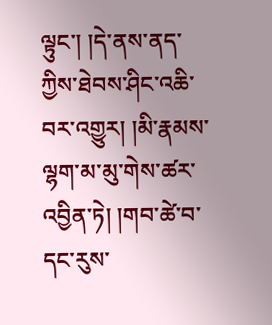ལྟུང་། །དེ་ནས་ནད་ཀྱིས་ཐེབས་ཤིང་འཆི་བར་འགྱུར། །མི་རྣམས་ལྷག་མ་མུ་གེས་ཚར་འབྱིན་ཏེ། །གབ་ཚེ་བ་དང་རུས་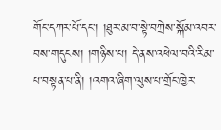གོང་དཀར་པོ་དང་། །ཐུར་མ་བ་སྟེ་བཀྲེས་སྐོམ་འབར་བས་གདུངས། །གཉིས་པ། དེ་ནས་འཕེལ་བའི་རིམ་པ་བསྟན་པ་ནི། །འགའ་ཞིག་ལུས་པ་གྲོང་ཁྱེར་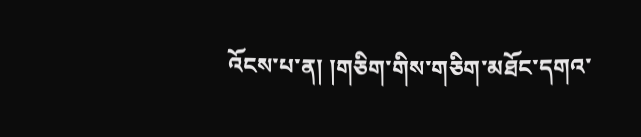འོངས་པ་ན། །གཅིག་གིས་གཅིག་མཐོང་དགའ་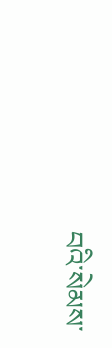བའི་སེམས་